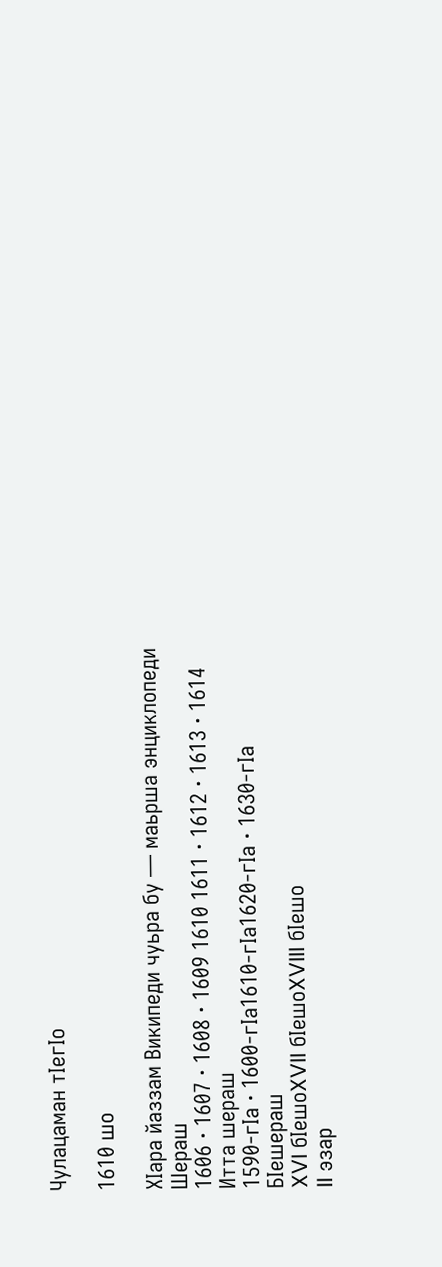Чулацаман тӀегӀо

1610 шо

ХӀара йаззам Википеди чуьра бу — маьрша энциклопеди
Шераш
1606 · 1607 · 1608 · 1609 1610 1611 · 1612 · 1613 · 1614
Итта шераш
1590‑гӀа · 1600‑гӀа1610‑гӀа1620‑гӀа · 1630‑гӀа
БӀешераш
XVI бӀешоXVII бӀешоXVIII бӀешо
II эзар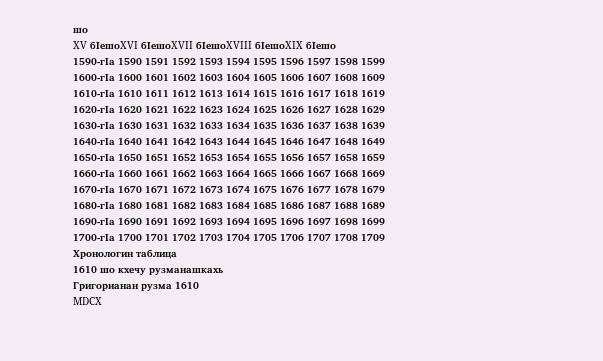шо
XV бӀешоXVI бӀешоXVII бӀешоXVIII бӀешоXIX бӀешо
1590‑гӀа 1590 1591 1592 1593 1594 1595 1596 1597 1598 1599
1600‑гӀа 1600 1601 1602 1603 1604 1605 1606 1607 1608 1609
1610‑гӀа 1610 1611 1612 1613 1614 1615 1616 1617 1618 1619
1620‑гӀа 1620 1621 1622 1623 1624 1625 1626 1627 1628 1629
1630‑гӀа 1630 1631 1632 1633 1634 1635 1636 1637 1638 1639
1640‑гӀа 1640 1641 1642 1643 1644 1645 1646 1647 1648 1649
1650‑гӀа 1650 1651 1652 1653 1654 1655 1656 1657 1658 1659
1660‑гӀа 1660 1661 1662 1663 1664 1665 1666 1667 1668 1669
1670‑гӀа 1670 1671 1672 1673 1674 1675 1676 1677 1678 1679
1680‑гӀа 1680 1681 1682 1683 1684 1685 1686 1687 1688 1689
1690‑гӀа 1690 1691 1692 1693 1694 1695 1696 1697 1698 1699
1700‑гӀа 1700 1701 1702 1703 1704 1705 1706 1707 1708 1709
Хронологин таблица
1610 шо кхечу рузманашкахь
Григорианан рузма 1610
MDCX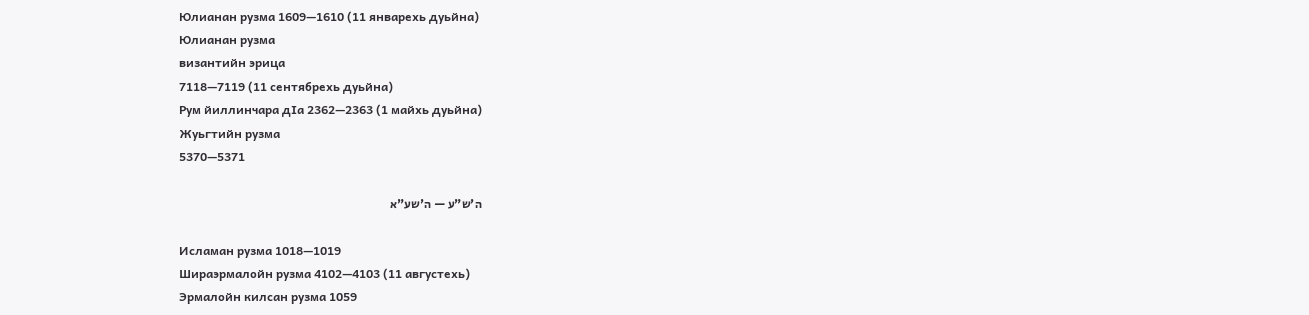Юлианан рузма 1609—1610 (11 январехь дуьйна)
Юлианан рузма
византийн эрица
7118—7119 (11 сентябрехь дуьйна)
Рум йиллинчара дӀа 2362—2363 (1 майхь дуьйна)
Жуьгтийн рузма
5370—5371

ה'ש"ע — ה'שע"א

Исламан рузма 1018—1019
Шираэрмалойн рузма 4102—4103 (11 августехь)
Эрмалойн килсан рузма 1059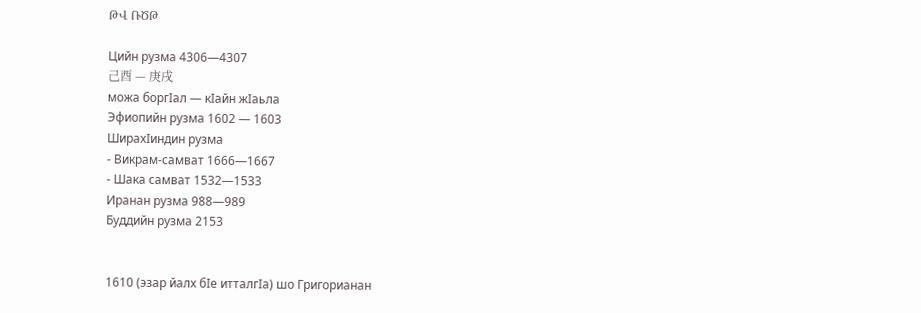ԹՎ ՌԾԹ

Цийн рузма 4306—4307
己酉 — 庚戌
можа боргӀал — кӀайн жӀаьла
Эфиопийн рузма 1602 — 1603
ШирахӀиндин рузма
- Викрам-самват 1666—1667
- Шака самват 1532—1533
Иранан рузма 988—989
Буддийн рузма 2153


1610 (эзар йалх бӀе итталгӀа) шо Григорианан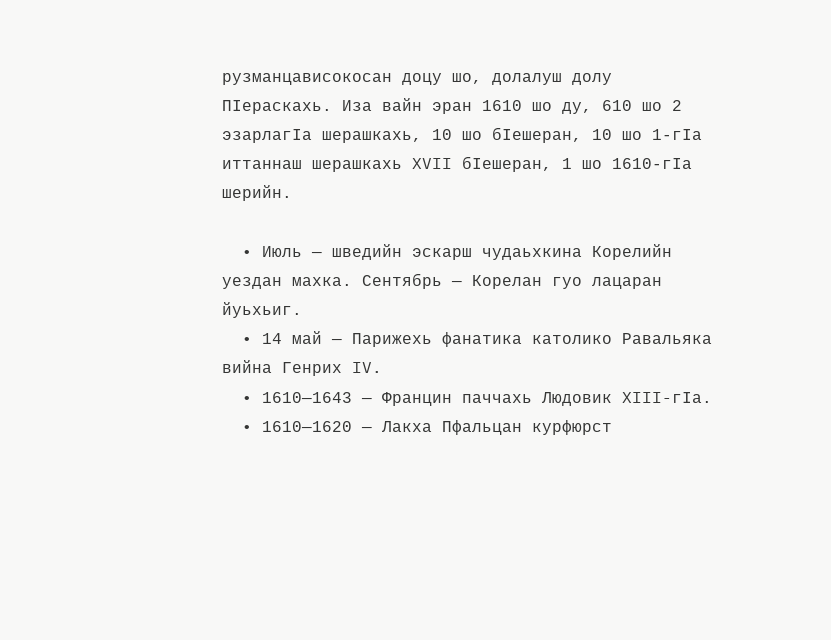рузманцависокосан доцу шо, долалуш долу ПӀераскахь. Иза вайн эран 1610 шо ду, 610 шо 2 эзарлагӀа шерашкахь, 10 шо бӀешеран, 10 шо 1-гӀа иттаннаш шерашкахь XVII бӀешеран, 1 шо 1610-гӀа шерийн.

  • Июль — шведийн эскарш чудаьхкина Корелийн уездан махка. Сентябрь — Корелан гуо лацаран йуьхьиг.
  • 14 май — Парижехь фанатика католико Равальяка вийна Генрих IV.
  • 1610—1643 — Францин паччахь Людовик XIII-гӀа.
  • 1610—1620 — Лакха Пфальцан курфюрст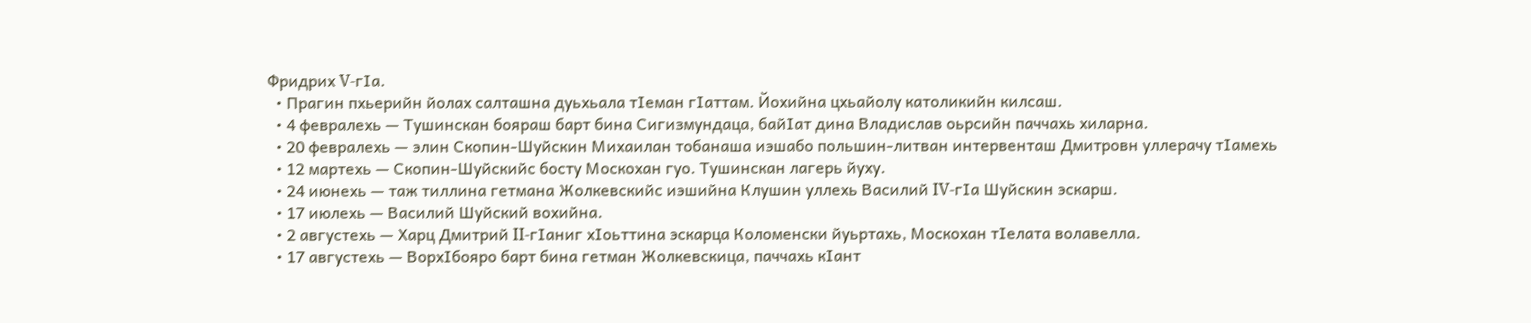Фридрих V-гӀа.
  • Прагин пхьерийн йолах салташна дуьхьала тӀеман гӀаттам. Йохийна цхьайолу католикийн килсаш.
  • 4 февралехь — Тушинскан бояраш барт бина Сигизмундаца, байӀат дина Владислав оьрсийн паччахь хиларна.
  • 20 февралехь — элин Скопин-Шуйскин Михаилан тобанаша иэшабо польшин-литван интервенташ Дмитровн уллерачу тӀамехь
  • 12 мартехь — Скопин-Шуйскийс босту Москохан гуо. Тушинскан лагерь йуху.
  • 24 июнехь — таж тиллина гетмана Жолкевскийс иэшийна Клушин уллехь Василий IV-гӀа Шуйскин эскарш.
  • 17 июлехь — Василий Шуйский вохийна.
  • 2 августехь — Харц Дмитрий II-гӀаниг хӀоьттина эскарца Коломенски йуьртахь, Москохан тӀелата волавелла.
  • 17 августехь — ВорхӀбояро барт бина гетман Жолкевскица, паччахь кӀант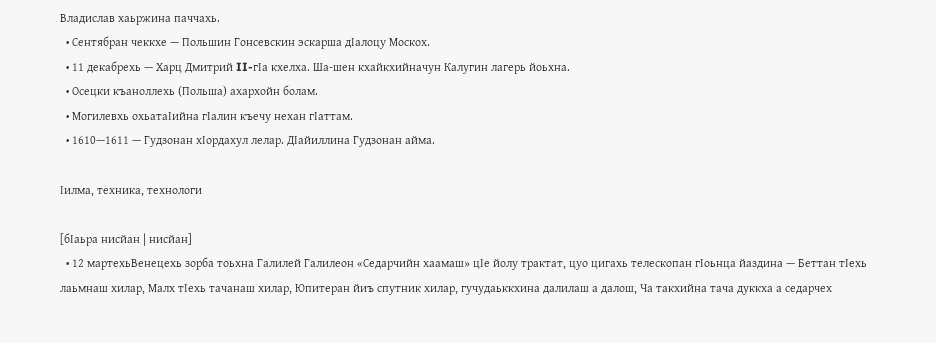Владислав хаьржина паччахь.
  • Сентябран чеккхе — Польшин Гонсевскин эскарша дӀалоцу Москох.
  • 11 декабрехь — Харц Дмитрий II-гӀа кхелха. Ша-шен кхайкхийначун Калугин лагерь йоьхна.
  • Осецки къаноллехь (Польша) ахархойн болам.
  • Могилевхь охьатаӀийна гӀалин къечу нехан гӀаттам.
  • 1610—1611 — Гудзонан хӀордахул лелар. ДӀайиллина Гудзонан айма.

Ӏилма, техника, технологи

[бӀаьра нисйан | нисйан]
  • 12 мартехьВенецехь зорба тоьхна Галилей Галилеон «Седарчийн хаамаш» цӀе йолу трактат, цуо цигахь телескопан гӀоьнца йаздина — Беттан тӀехь лаьмнаш хилар, Малх тӀехь тачанаш хилар, Юпитеран йиъ спутник хилар, гучудаьккхина далилаш а далош, Ча такхийна тача дуккха а седарчех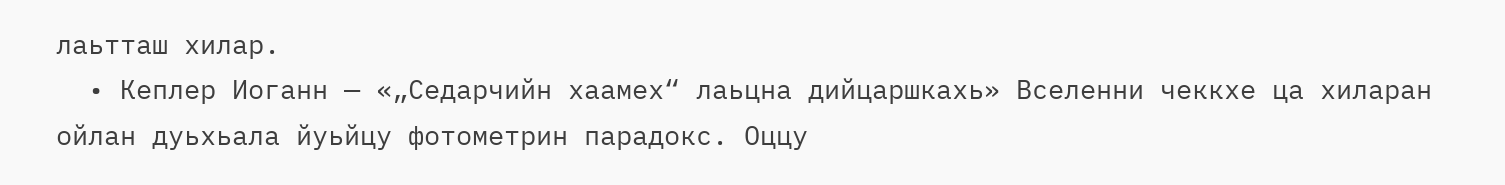лаьтташ хилар.
  • Кеплер Иоганн — «„Седарчийн хаамех“ лаьцна дийцаршкахь» Вселенни чеккхе ца хиларан ойлан дуьхьала йуьйцу фотометрин парадокс. Оццу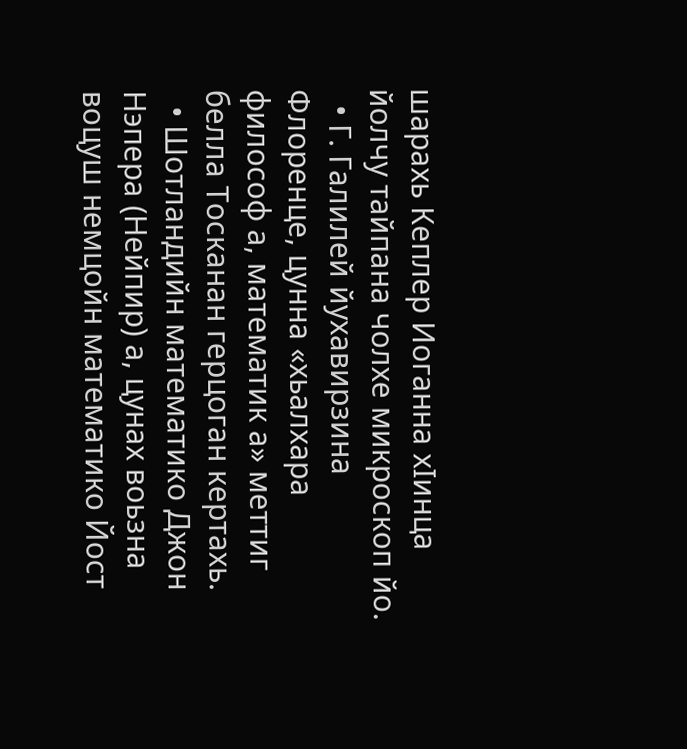шарахь Кеплер Иоганна хӀинца йолчу тайпана чолхе микроскоп йо.
  • Г. Галилей йухавирзина Флоренце, цунна «хьалхара философ а, математик а» меттиг белла Тосканан герцоган кертахь.
  • Шотландийн математико Джон Нэпера (Нейпир) а, цунах воьзна воцуш немцойн математико Йост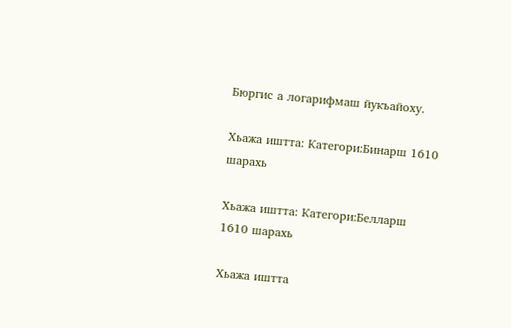Бюргис а логарифмаш йукъайоху.

Хьажа иштта: Категори:Бинарш 1610 шарахь

Хьажа иштта: Категори:Белларш 1610 шарахь

Хьажа иштта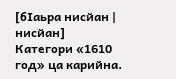[бӀаьра нисйан | нисйан]
Категори «1610 год» ца карийна.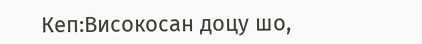Кеп:Високосан доцу шо,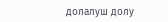долалуш долу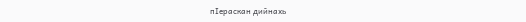пӀераскан дийнахь